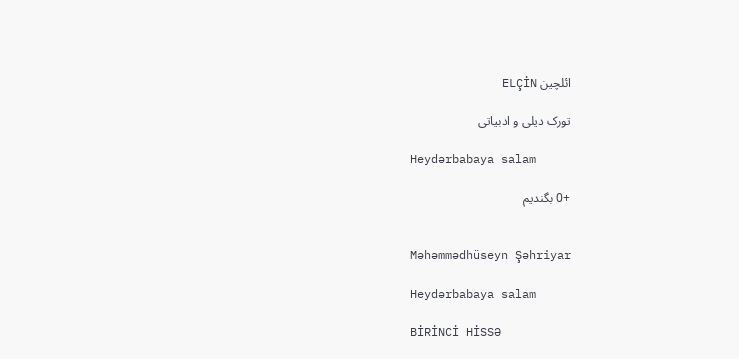ائلچین ELÇİN

تورک دیلی و ادبیاتی

Heydərbabaya salam

+0 بگندیم


Məhəmmədhüseyn Şəhriyar

Heydərbabaya salam

BİRİNCİ HİSSƏ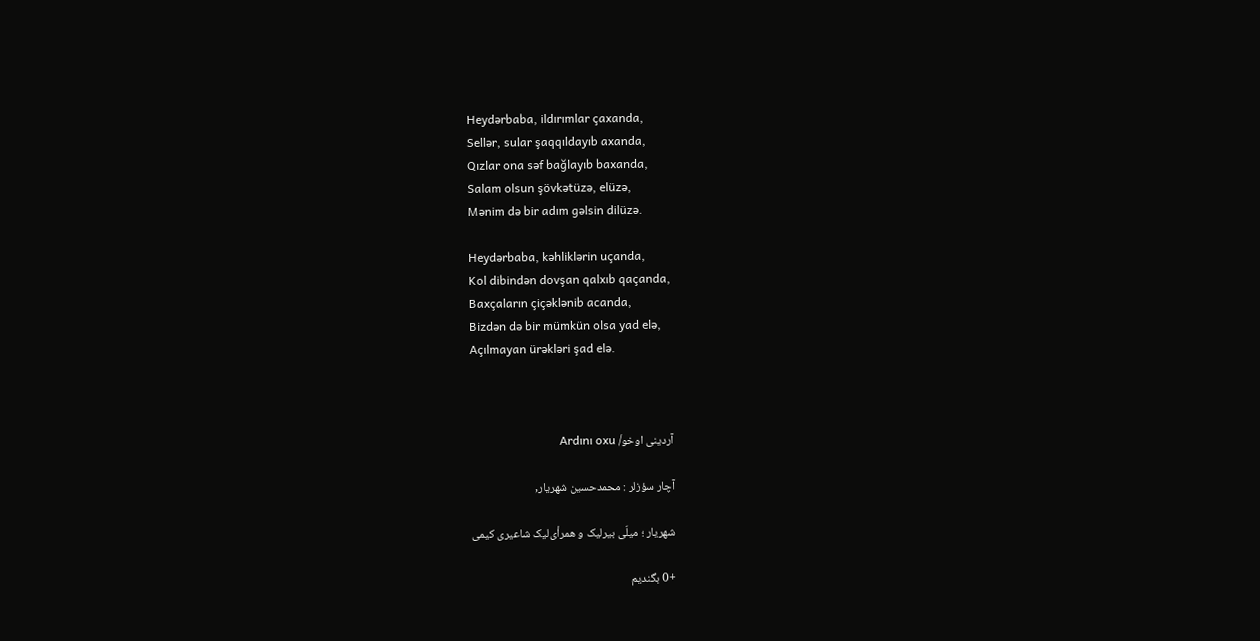Heydərbaba, ildırımlar çaxanda,
Sellər, sular şaqqıldayıb axanda,
Qızlar ona səf bağlayıb baxanda,
Salam olsun şövkətüzə, elüzə,
Mənim də bir adım gəlsin dilüzə.

Heydərbaba, kəhliklərin uçanda,
Kol dibindən dovşan qalxıb qaçanda,
Baxçaların çiçəklənib acanda,
Bizdən də bir mümkün olsa yad elə,
Açılmayan ürəkləri şad elə.



آردینی اوخو/ Ardını oxu

آچار سؤزلر : محمدحسین شهریار,

شهریار ؛ میلّی بیرلیک و همرأی‌لیک شاعیری کیمی

+0 بگندیم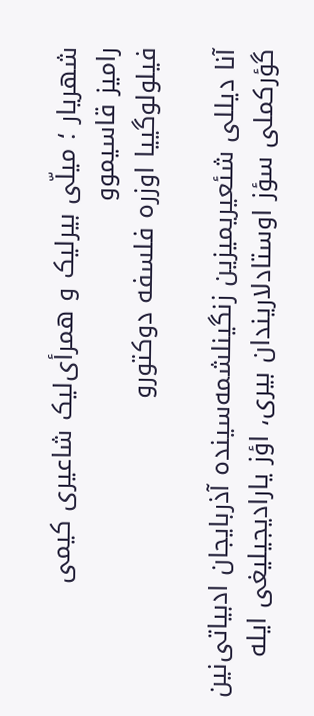شهریار ؛ میلّی بیرلیک و همرأی‌لیک شاعیری کیمی
رامیز قاسیموو
فیلولوگییا اوزره فلسفه دوکتورو

آنا دیللی شئعیریمیزین زنگینلشمه‌سینده آذربایجان ادبیاتی‌نین گؤرکملی سؤز اوستادلاریندان بیری، اؤز یارادیجیلیغی ایله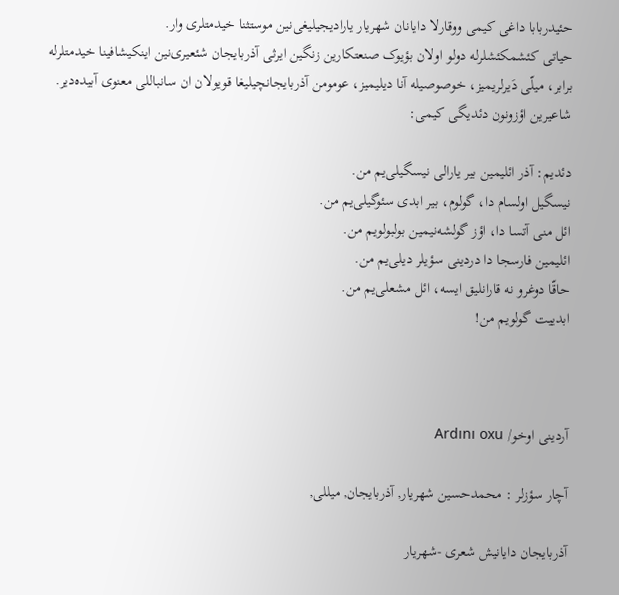حئیدربابا داغی کیمی ووقارلا دایانان شهریار یارادیجیلیغی‌نین موستثنا خیدمتلری وار.
حیاتی کئشمکئشلرله دولو اولان بؤیوک صنعتکارین زنگین ایرثی آذربایجان شئعیری‌نین اینکیشافینا خیدمتلرله برابر، میلّی دَیرلریمیز، خوصوصیله آنا دیلیمیز، عومومن آذربایجانچیلیغا قویولان ان سانباللی معنوی آبیده‌دیر.
شاعیرین اؤزونون دئدیگی کیمی:

دئدیم: آذر ائلیمین بیر یارالی نیسگیلی‌یم من.
نیسگیل اولسام دا، گولوم، بیر ابدی سئوگیلی‌یم من.
ائل منی آتسا دا، اؤز گولشه‌نیمین بولبولویم من.
ائلیمین فارسجا دا دردینی سؤیلر دیلی‌یم من.
حاقّا دوغرو نه قارانلیق ایسه، ائل مشعلی‌یم من.
ابدییت گولویم من!



آردینی اوخو/ Ardını oxu

آچار سؤزلر : محمدحسین شهریار, آذربایجان, میللی,

آذربایجان دایانیش شعری -شهریار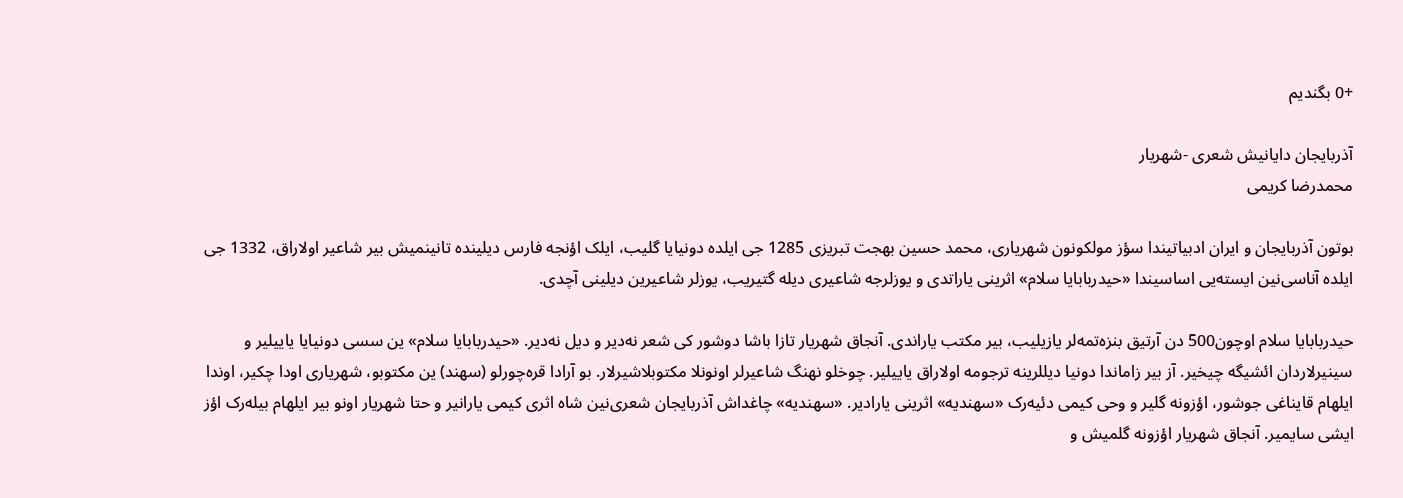+0 بگندیم

آذربایجان دایانیش شعری -شهریار
محمدرضا کریمی

بوتون آذربایجان و ایران ادبیاتیندا سؤز مولکونون شهریاری، محمد حسین بهجت تبریزی 1285 جی ایلده دونیایا گلیب، ایلک اؤنجه فارس دیلینده تانینمیش بیر شاعیر اولاراق، 1332 جی ایلده آناسی‌نین ایسته‌یی اساسیندا «حیدربابایا سلام» اثرینی یاراتدی و یوزلرجه شاعیری دیله گتیریب، یوزلر شاعیرین دیلینی آچدی.

حیدربابایا سلام اوچون500 دن آرتیق بنزه‌تمه‌لر یازیلیب، بیر مکتب یاراندی. آنجاق شهریار تازا باشا دوشور کی شعر نه‌دیر و دیل نه‌دیر. «حیدربابایا سلام» ین سسی دونیایا یاییلیر و سینیرلاردان ائشیگه چیخیر. آز بیر زاماندا دونیا دیللرینه ترجومه اولاراق یاییلیر. چوخلو نهنگ شاعیرلر اونونلا مکتوبلاشیرلار. بو آرادا قره‌چورلو (سهند) ین مکتوبو، شهریاری اودا چکیر، اوندا ایلهام قایناغی جوشور، اؤزونه گلیر و وحی کیمی دئیه‌رک «سهندیه» اثرینی یارادیر. «سهندیه» چاغداش آذربایجان شعری‌نین شاه اثری کیمی یارانیر و حتا شهریار اونو بیر ایلهام بیله‌رک اؤز ایشی سایمیر. آنجاق شهریار اؤزونه گلمیش و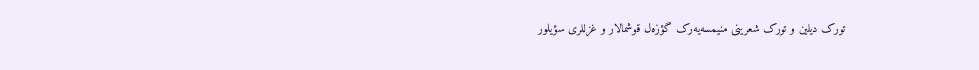تورک دیلین و تورک شعرینی منیمسه‌یه‌رک گؤزه‌ل قوشمالار و غزللری سؤیلور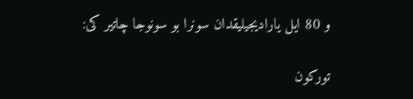و 80 ایل یارادیجیلیقدان سونرا بو سونوجا چاتیر کی:

تورکون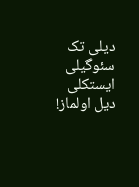دیلی تک سئوگیلی ایستکلی دیل اولماز!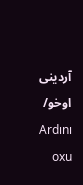آردینی اوخو/ Ardını oxu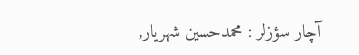آچار سؤزلر : محمدحسین شهریار,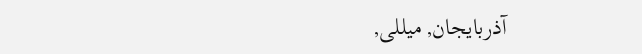آذربایجان, میللی,